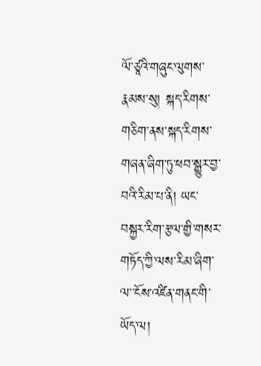ལོ་ཙཱའི་གཞུང་ལུགས་རྣམས་སུ། སྐད་རིགས་གཅིག་ནས་སྐད་རིགས་གཞན་ཞིག་ཏུ་ཕབ་སྒྱུར་བྱ་བའི་རིམ་པ་ནི། ཡང་བསྐྱར་རིག་རྩལ་གྱི་གསར་གཏོད་ཀྱི་ལས་རིམ་ཞིག་ལ་་ངོས་འཛིན་གནང་གི་ཡོད་ལ།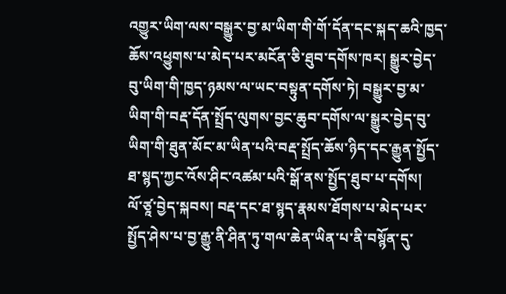འགྱུར་ཡིག་ལས་བསྒྱུར་བྱ་མ་ཡིག་གི་གོ་དོན་དང་སྐད་ཆའི་ཁྱད་ཆོས་འཕྱུགས་པ་མེད་པར་མངོན་ཅི་ཐུབ་དགོས་ཁར། སྒྱུར་བྱེད་བུ་ཡིག་གི་ཁྱད་ཉམས་ལ་ཡང་བསྟུན་དགོས་ཏེ། བསྒྱུར་བྱ་མ་ཡིག་གི་བརྡ་དོན་སྤྲོད་ལུགས་བྱང་ཆུབ་དགོས་ལ་སྒྱུར་བྱེད་བུ་ཡིག་གི་ཐུན་མོང་མ་ཡིན་པའི་བརྡ་སྤྲོད་ཆོས་ཉིད་དང་རྒྱུན་སྤྱོད་ཐ་སྙད་ཀྱང་འོས་ཤིང་འཚམ་པའི་སྒོ་ནས་སྤྱོད་ཐུབ་པ་དགོས།
ལོ་ཙཱ་བྱེད་སྐབས། བརྡ་དང་ཐ་སྙད་རྣམས་ཐོགས་པ་མེད་པར་སྤྱོད་ཤེས་པ་བྱ་རྒྱུ་ནི་ཤིན་ཏུ་གལ་ཆེན་ཡིན་པ་ནི་བསྙོན་དུ་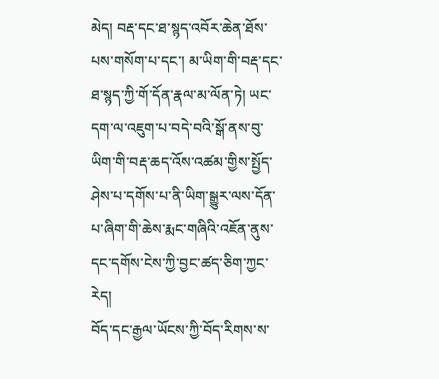མེད། བརྡ་དང་ཐ་སྙད་འབོར་ཆེན་ཐོས་པས་གསོག་པ་དང་། མ་ཡིག་གི་བརྡ་དང་ཐ་སྙད་ཀྱི་གོ་དོན་རྣལ་མ་ལོན་ཏེ། ཡང་དག་ལ་འཇུག་པ་བདེ་བའི་སྒོ་ནས་བུ་ཡིག་གི་བརྡ་ཆད་འོས་འཚམ་གྱིས་སྤྱོད་ཤེས་པ་དགོས་པ་ནི་ཡིག་སྒྱུར་ལས་དོན་པ་ཞིག་གི་ཆེས་རྨང་གཞིའི་འཇོན་ནུས་དང་དགོས་ངེས་ཀྱི་བྱང་ཚད་ཅིག་ཀྱང་རེད།
བོད་དང་རྒྱལ་ཡོངས་ཀྱི་བོད་རིགས་ས་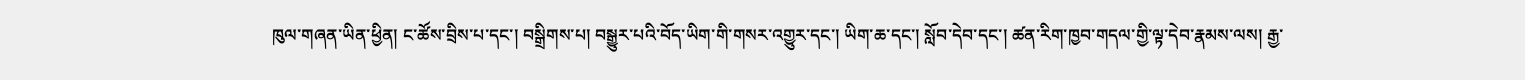ཁུལ་གཞན་ཡིན་ཕྱིན། ང་ཚོས་བྲིས་པ་དང་། བསྒྲིགས་པ། བསྒྱུར་པའི་བོད་ཡིག་གི་གསར་འགྱུར་དང་། ཡིག་ཆ་དང་། སློབ་དེབ་དང་། ཚན་རིག་ཁྱབ་གདལ་གྱི་ལྟ་དེབ་རྣམས་ལས། རྒྱ་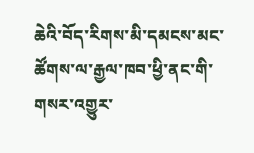ཆེའི་བོད་རིགས་མི་དམངས་མང་ཚོགས་ལ་རྒྱལ་ཁབ་ཕྱི་ནང་གི་གསར་འགྱུར་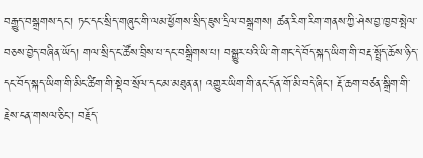བརྒྱུད་བསྒྲགས་དང་། ཏང་དང་སྲིད་གཞུང་གི་ལམ་ཕྱོགས་སྲིད་ཇུས་དྲིལ་བསྒྲགས། ཚན་རིག་རིག་གནས་ཀྱི་ཤེས་བྱ་ཁྱབ་སྤེལ་བཅས་བྱེད་བཞིན་ཡོད། གལ་སྲིད་ང་ཚོས་བྲིས་པ་དང་བསྒྲིགས་པ། བསྒྱུར་པའི་ཡི་གེ་གང་དེ་བོད་སྐད་ཡིག་གི་བརྡ་སྤྲོད་ཆོས་ཉིད་དང་བོད་སྐད་ཡིག་གི་མིང་ཚིག་གི་སྡེབ་སྲོལ་དང་མ་མཐུན་ན། འགྱུར་ཡིག་གི་ནང་དོན་གོ་མི་བདེ་ཞིང་། རྡོ་ཆག་བཙན་སྒྲིག་གི་རྗེས་ངན་གསལ་ཅིང་། བརྗོད་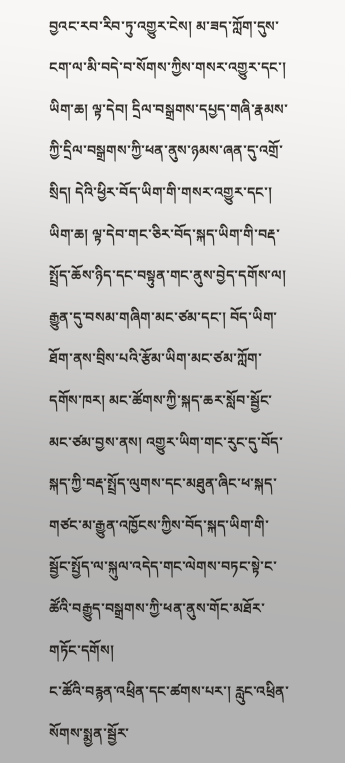བྱའང་རབ་རིབ་ཏུ་འགྱུར་ངེས། མ་ཟད་ཀློག་དུས་ངག་ལ་མི་བདེ་བ་སོགས་ཀྱིས་གསར་འགྱུར་དང་། ཡིག་ཆ། ལྟ་དེབ། དྲིལ་བསྒྲགས་དཔྱད་གཞི་རྣམས་ཀྱི་དྲིལ་བསྒྲགས་ཀྱི་ཕན་ནུས་ཉམས་ཞན་དུ་འགྲོ་སྲིད། དེའི་ཕྱིར་བོད་ཡིག་གི་གསར་འགྱུར་དང་། ཡིག་ཆ། ལྟ་དེབ་གང་ཅིར་བོད་སྐད་ཡིག་གི་བརྡ་སྤྲོད་ཆོས་ཉིད་དང་བསྟུན་གང་ནུས་བྱེད་དགོས་ལ། རྒྱུན་དུ་བསམ་གཞིག་མང་ཙམ་དང་། བོད་ཡིག་ཐོག་ནས་བྲིས་པའི་རྩོམ་ཡིག་མང་ཙམ་ཀློག་དགོས་ཁར། མང་ཚོགས་ཀྱི་སྐད་ཆར་སློབ་སྦྱོང་མང་ཙམ་བྱས་ནས། འགྱུར་ཡིག་གང་རུང་དུ་བོད་སྐད་ཀྱི་བརྡ་སྤྲོད་ལུགས་དང་མཐུན་ཞིང་ཕ་སྐད་གཙང་མ་རྒྱུན་འཁྱོངས་ཀྱིས་བོད་སྐད་ཡིག་གི་སྦྱོང་སྤྱོད་ལ་སྐུལ་འདེད་གང་ལེགས་བཏང་སྟེ་ང་ཚོའི་བརྒྱུད་བསྒྲགས་ཀྱི་ཕན་ནུས་གོང་མཐོར་གཏོང་དགོས།
ང་ཚོའི་བརྙན་འཕྲིན་དང་ཚགས་པར་། རླུང་འཕྲིན་སོགས་སྨྱན་སྦྱོར་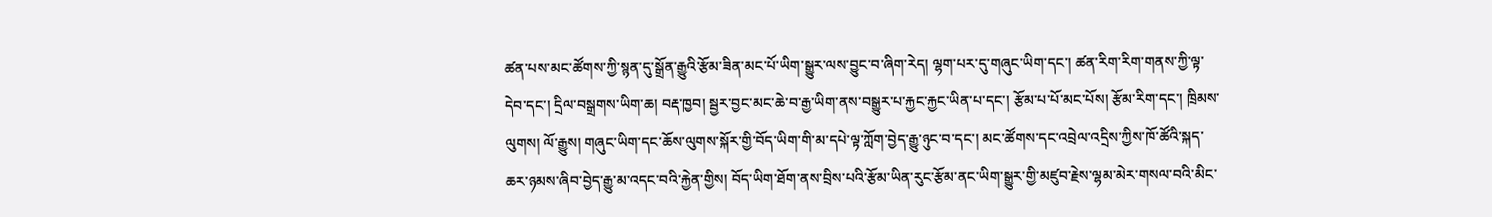ཚན་པས་མང་ཚོགས་ཀྱི་སྙན་དུ་སྒྲོན་རྒྱུའི་རྩོམ་ཟིན་མང་པོ་ཡིག་སྒྱུར་ལས་བྱུང་བ་ཞིག་རེད། ལྷག་པར་དུ་གཞུང་ཡིག་དང་། ཚན་རིག་རིག་གནས་ཀྱི་ལྟ་དེབ་དང་། དྲིལ་བསྒྲགས་ཡིག་ཆ། བརྡ་ཁྱབ། སྦྱར་བྱང་མང་ཆེ་བ་རྒྱ་ཡིག་ནས་བསྒྱུར་པ་རྐྱང་རྐྱང་ཡིན་པ་དང་། རྩོམ་པ་པོ་མང་པོས། རྩོམ་རིག་དང་། ཁྲིམས་ལུགས། ལོ་རྒྱུས། གཞུང་ཡིག་དང་ཆོས་ལུགས་སྐོར་གྱི་བོད་ཡིག་གི་མ་དཔེ་ལྟ་ཀློག་བྱེད་རྒྱུ་ཉུང་བ་དང་། མང་ཚོགས་དང་འབྲེལ་འདྲིས་ཀྱིས་ཁོ་ཚོའི་སྐད་ཆར་ཉམས་ཞིབ་བྱེད་རྒྱུ་མ་འདང་བའི་རྐྱེན་གྱིས། བོད་ཡིག་ཐོག་ནས་བྲིས་པའི་རྩོམ་ཡིན་རུང་རྩོམ་ནང་ཡིག་སྒྱུར་གྱི་མཛུབ་རྗེས་ལྷམ་མེར་གསལ་བའི་མིང་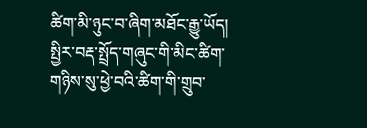ཚིག་མི་ཉུང་བ་ཞིག་མཐོང་རྒྱུ་ཡོད། སྤྱིར་བརྡ་སྤྲོད་གཞུང་གི་མིང་ཚིག་གཉིས་སུ་ཕྱེ་བའི་ཚིག་གི་གྲུབ་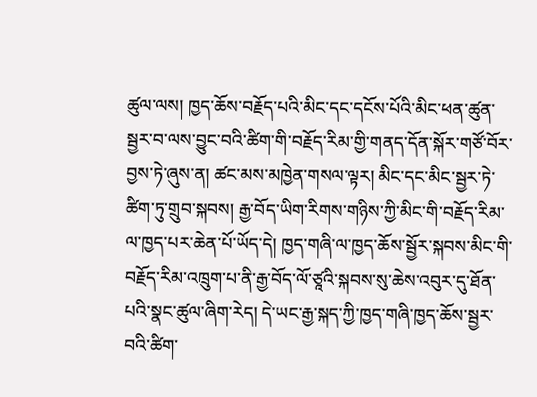ཚུལ་ལས། ཁྱད་ཆོས་བརྗོད་པའི་མིང་དང་དངོས་པོའི་མིང་ཕན་ཚུན་སྦྱར་བ་ལས་བྱུང་བའི་ཚིག་གི་བརྗོད་རིམ་གྱི་གནད་དོན་སྐོར་གཙོ་བོར་བྱས་ཏེ་ཞུས་ན། ཚང་མས་མཁྱེན་གསལ་ལྟར། མིང་དང་མིང་སྦྱར་ཏེ་ཚིག་ཏུ་གྲུབ་སྐབས། རྒྱ་བོད་ཡིག་རིགས་གཉིས་ཀྱི་མིང་གི་བརྗོད་རིམ་ལ་ཁྱད་པར་ཆེན་པོ་ཡོད་དེ། ཁྱད་གཞི་ལ་ཁྱད་ཆོས་སྦྱོར་སྐབས་མིང་གི་བརྗོད་རིམ་འཁྲུག་པ་ནི་རྒྱ་བོད་ལོ་ཙཱའི་སྐབས་སུ་ཆེས་འབུར་དུ་ཐོན་པའི་སྣང་ཚུལ་ཞིག་རེད། དེ་ཡང་རྒྱ་སྐད་ཀྱི་ཁྱད་གཞི་ཁྱད་ཆོས་སྦྱར་བའི་ཚིག་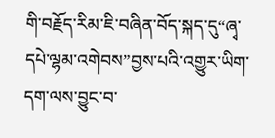གི་བརྗོད་རིམ་ཇི་བཞིན་བོད་སྐད་དུ“ཞྭ་དཔེ་ལྷམ་འགེབས”བྱས་པའི་འགྱུར་ཡིག་དག་ལས་བྱུང་བ་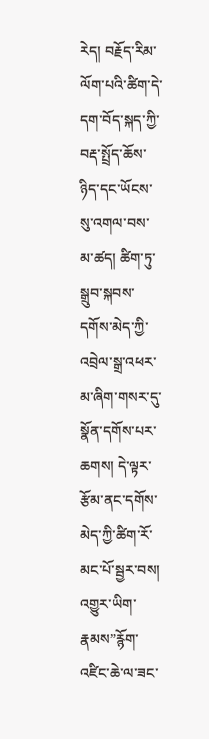རེད། བརྗོད་རིམ་ལོག་པའི་ཚིག་དེ་དག་བོད་སྐད་ཀྱི་བརྡ་སྤྲོད་ཆོས་ཉིད་དང་ཡོངས་སུ་འགལ་བས་མ་ཚད། ཚིག་ཏུ་སྒྲུབ་སྐབས་དགོས་མེད་ཀྱི་འབྲེལ་སྒྲ་འཕར་མ་ཞིག་གསར་དུ་སྣོན་དགོས་པར་ཆགས། དེ་ལྟར་རྩོམ་ནང་དགོས་མེད་ཀྱི་ཚིག་རོ་མང་པོ་སྦྱར་བས། འགྱུར་ཡིག་རྣམས”རྙོག་འཛིང་ཆེ་ལ་ཟང་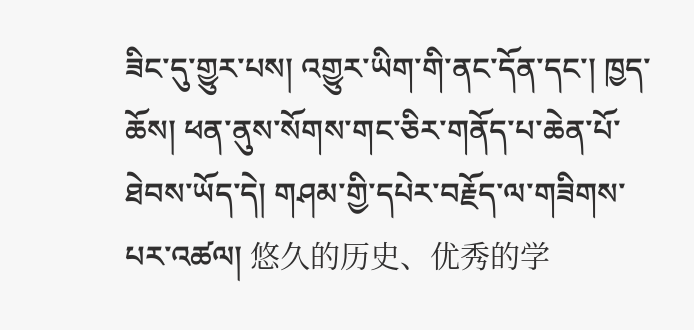ཟིང་དུ་གྱུར་པས། འགྱུར་ཡིག་གི་ནང་དོན་དང་། ཁྱད་ཆོས། ཕན་ནུས་སོགས་གང་ཅིར་གནོད་པ་ཆེན་པོ་ཐེབས་ཡོད་དེ། གཤམ་གྱི་དཔེར་བརྗོད་ལ་གཟིགས་པར་འཚལ། 悠久的历史、优秀的学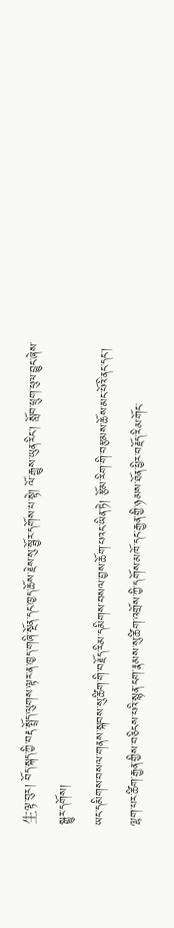生ལྟ་བུར། བོད་སྐད་ཀྱི་བརྡ་སྤྲོད་ལུགས་ལྟར་ན་ཁྱད་གཞི་སྔོན་དང་ཁྱད་ཆོས་རྗེས་སུ་སྦྱོར་དགོས་པ་སྟེ། ལོ་རྒྱུས་ཡུན་རིང་། སློབ་ཕྲུག་ཕུལ་བྱུང་ཞེས་སྒྱུར་དགོས།
ཡང་དམིགས་བསལ་གནས་སྐབས་སུ་ཚིག་གི་བརྗོད་རིམ་དམིགས་བསལ་བྱས་ཆོག་པའང་ཡིན་ཏེ། རྩོམ་རིག་གི་བརྩམས་ཆོས་མང་པོའི་ནང་དང་། ལྷག་པར་ཚིག་རྒྱན་གྱིས་བཅིངས་པའི་སྙན་ངག་རྣམས་སུ་ཚིག་འགྲོས་ཀྱི་དགོས་མཁོ་དང་རྒྱན་གྱི་ཉམས་ཐོན་ཕྱིར་བརྗོད་རིམ་གོང་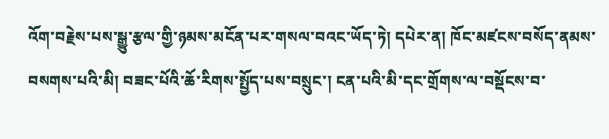འོག་བརྗེས་པས་སྒྱུ་རྩལ་གྱི་ཉམས་མངོན་པར་གསལ་བའང་ཡོད་ཏེ། དཔེར་ན། ཁོང་མཛངས་བསོད་ནམས་བསགས་པའི་མི། བཟང་པོའི་ཆོ་རིགས་སྤྱོད་པས་བསྲུང་། ངན་པའི་མི་དང་གྲོགས་ལ་བསྡོངས་བ་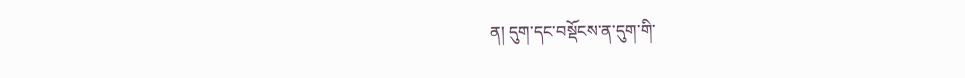ན། དུག་དང་བསྡོངས་ན་དུག་གི་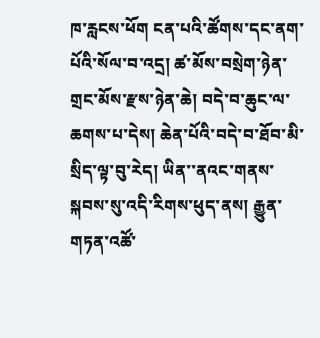ཁ་རླངས་ཕོག ངན་པའི་ཚོགས་དང་ནག་པོའི་སོལ་བ་འདྲ། ཚ་མོས་བསྲེག་ཉེན་གྲང་མོས་རྫས་ཉེན་ཆེ། བདེ་བ་ཆུང་ལ་ཆགས་པ་དེས། ཆེན་པོའི་བདེ་བ་ཐོབ་མི་སྲིད་ལྟ་བུ་རེད། ཡིན་་ནའང་གནས་སྐབས་སུ་འདི་རིགས་ཕུད་ནས། རྒྱུན་གཏན་འཚོ་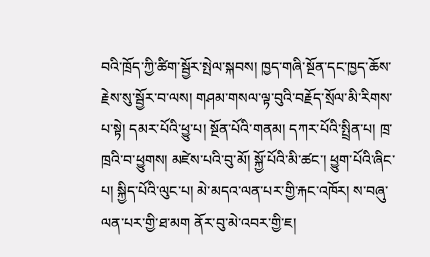བའི་ཁྲོད་ཀྱི་ཚིག་སྦྱོར་སྤེལ་སྐབས། ཁྱད་གཞི་སྔོན་དང་ཁྱད་ཆོས་རྗེས་སུ་སྦྱོར་བ་ལས། གཤམ་གསལ་ལྟ་བུའི་བརྗོད་སྲོལ་མི་རིགས་པ་སྟེ། དམར་པོའི་ཕྱུ་པ། སྔོན་པོའི་གནམ། དཀར་པོའི་སྤྲིན་པ། ཁྲ་ཁྲའི་བ་ཕྱུགས། མཛེས་པའི་བུ་མོ། སྐྱོ་པོའི་མི་ཚང་། ཕྱུག་པོའི་ཞིང་པ། སྐྱིད་པོའི་ལུང་པ། མེ་མདའ་ལན་པར་གྱི་རྐང་འཁོར། ས་བཞུ་ལན་པར་གྱི་ཐ་མག ནོར་བུ་མེ་འབར་གྱི་ཇ།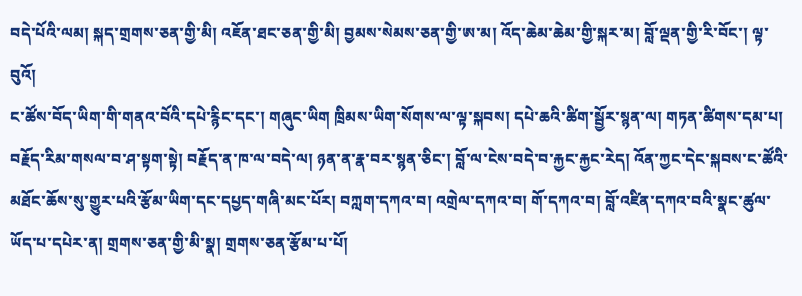བདེ་པོའི་ལམ། སྐད་གྲགས་ཅན་གྱི་མི། འཇོན་ཐང་ཅན་གྱི་མི། བྱམས་སེམས་ཅན་གྱི་ཨ་མ། འོད་ཆེམ་ཆེམ་གྱི་སྐར་མ། བློ་ལྡན་གྱི་རི་བོང་། ལྟ་བུའོ།
ང་ཚོས་བོད་ཡིག་གི་གནའ་བོའི་དཔེ་རྙིང་དང་། གཞུང་ཡིག ཁྲིམས་ཡིག་སོགས་ལ་ལྟ་སྐབས། དཔེ་ཆའི་ཚིག་སྦྱོར་སྙན་ལ། གཏན་ཚིགས་དམ་པ། བརྗོད་རིམ་གསལ་བ་ཤ་སྟག་སྟེ། བརྗོད་ན་ཁ་ལ་བདེ་ལ། ཉན་ན་རྣ་བར་སྙན་ཅིང་། བློ་ལ་ངེས་བདེ་བ་རྐྱང་རྐྱང་རེད། འོན་ཀྱང་དེང་སྐབས་ང་ཚོའི་མཐོང་ཆོས་སུ་གྱུར་པའི་རྩོམ་ཡིག་དང་དཔྱད་གཞི་མང་པོར། བཀླག་དཀའ་བ། འགྲེལ་དཀའ་བ། གོ་དཀའ་བ། བློ་འཛིན་དཀའ་བའི་སྣང་ཚུལ་ཡོད་པ་དཔེར་ན། གྲགས་ཅན་གྱི་མི་སྣ། གྲགས་ཅན་རྩོམ་པ་པོ།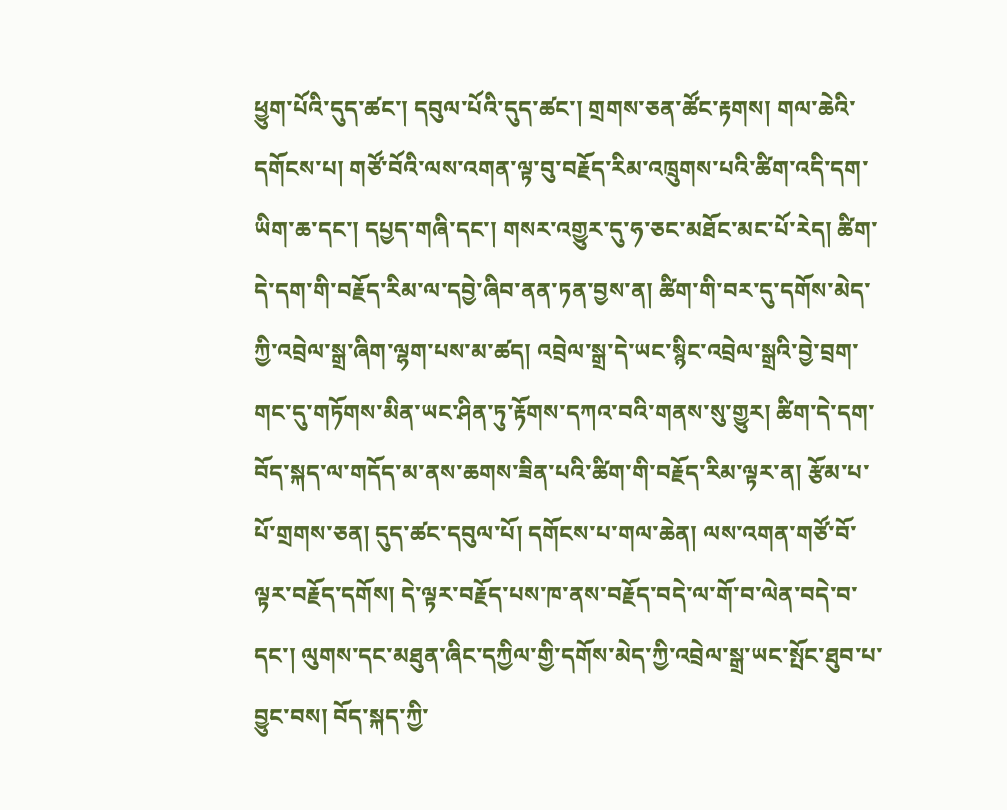ཕྱུག་པོའི་དུད་ཚང་། དབུལ་པོའི་དུད་ཚང་། གྲགས་ཅན་ཚོང་རྟགས། གལ་ཆེའི་དགོངས་པ། གཙོ་བོའི་ལས་འགན་ལྟ་བུ་བརྗོད་རིམ་འཁྲུགས་པའི་ཚིག་འདི་དག་ཡིག་ཆ་དང་། དཔྱད་གཞི་དང་། གསར་འགྱུར་དུ་ཧ་ཅང་མཐོང་མང་པོ་རེད། ཚིག་དེ་དག་གི་བརྗོད་རིམ་ལ་དབྱེ་ཞིབ་ནན་ཏན་བྱས་ན། ཚིག་གི་བར་དུ་དགོས་མེད་ཀྱི་འབྲེལ་སྒྲ་ཞིག་ལྷག་པས་མ་ཚད། འབྲེལ་སྒྲ་དེ་ཡང་སྙིང་འབྲེལ་སྒྲའི་བྱེ་བྲག་གང་དུ་གཏོགས་མིན་ཡང་ཤིན་ཏུ་རྟོགས་དཀའ་བའི་གནས་སུ་གྱུར། ཚིག་དེ་དག་བོད་སྐད་ལ་གདོད་མ་ནས་ཆགས་ཟིན་པའི་ཚིག་གི་བརྗོད་རིམ་ལྟར་ན། རྩོམ་པ་པོ་གྲགས་ཅན། དུད་ཚང་དབུལ་པོ། དགོངས་པ་གལ་ཆེན། ལས་འགན་གཙོ་བོ་ལྟར་བརྗོད་དགོས། དེ་ལྟར་བརྗོད་པས་ཁ་ནས་བརྗོད་བདེ་ལ་གོ་བ་ལེན་བདེ་བ་དང་། ལུགས་དང་མཐུན་ཞིང་དཀྱིལ་གྱི་དགོས་མེད་ཀྱི་འབྲེལ་སྒྲ་ཡང་སྤོང་ཐུབ་པ་བྱུང་བས། བོད་སྐད་ཀྱི་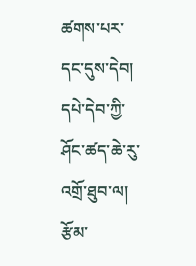ཚགས་པར་དང་དུས་དེབ། དཔེ་དེབ་ཀྱི་ཤོང་ཚད་ཆེ་རུ་འགྲོ་ཐུབ་ལ། རྩོམ་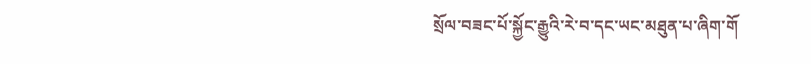སྲོལ་བཟང་པོ་སྐྱོང་རྒྱུའི་རེ་བ་དང་ཡང་མཐུན་པ་ཞིག་གོ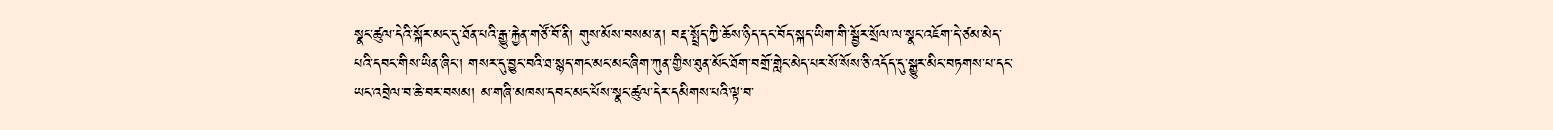སྣང་ཚུལ་དེའི་སྐོར་མང་དུ་ཐོན་པའི་རྒྱུ་རྐྱེན་གཙོ་བོ་ནི། གུས་མོས་བསམ་ན། བརྡ་སྤྲོད་ཀྱི་ཆོས་ཉིད་དང་བོད་སྐད་ཡིག་གི་སྦྱོར་སྲོལ་ལ་སྣང་འཇོག་དེ་ཙམ་མེད་པའི་དབང་གིས་ཡིན་ཞིང་། གསར་དུ་བྱུང་བའི་ཐ་སྙད་གང་མང་མང་ཞིག་ཀུན་གྱིས་ཐུན་མོང་ཐོག་བགྲོ་གླེང་མེད་པར་སོ་སོས་ཅི་འདོད་དུ་སྒྱུར་མིང་བཏགས་པ་དང་ཡང་འབྲེལ་བ་ཆེ་བར་བསམ། མ་གཞི་མཁས་དབང་མང་པོས་སྣང་ཚུལ་དེར་དམིགས་པའི་ལྟ་བ་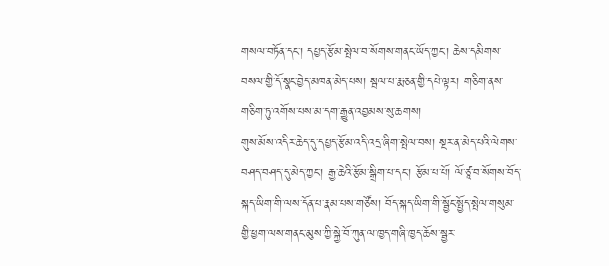གསལ་བཏོན་དང་། དཔྱད་རྩོམ་སྤེལ་བ་སོགས་གནང་ཡོད་ཀྱང་། ཆེས་དམིགས་བསལ་གྱི་དོ་སྣང་བྱེད་མཁན་མེད་པས། སྦལ་པ་རྨ་ཅན་གྱི་དཔེ་ལྟར། གཅིག་ནས་གཅིག་ཏུ་འགོས་པས་མ་དག་རྒྱུན་འབྱམས་སུ་ཆགས།
གུས་མོས་འདིར་ཆེད་དུ་དཔྱད་རྩོམ་འདི་འདྲ་ཞིག་སྤེལ་བས། སྔར་ན་མེད་པའི་ལེགས་བཤད་བཤད་དུ་མེད་ཀྱང་། རྒྱ་ཆེའི་རྩོམ་སྒྲིག་པ་དང་། རྩོམ་པ་པོ། ལོ་ཙཱ་བ་སོགས་བོད་སྐད་ཡིག་གི་ལས་དོན་པ་རྣམ་པས་གཙོས། བོད་སྐད་ཡིག་གི་སྦྱོང་སྤྱོད་སྤེལ་གསུམ་གྱི་ཕྱག་ལས་གནང་མུས་ཀྱི་སྐྱེ་བོ་ཀུན་ལ་ཁྱད་གཞི་ཁྱད་ཆོས་སྦྱར་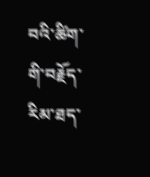བའི་ཚིག་གི་བརྗོད་རིམ་ཐད་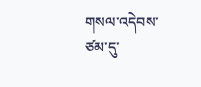གསལ་འདེབས་ཙམ་དུ་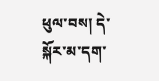ཕུལ་བས། དེ་སྐོར་མ་དག་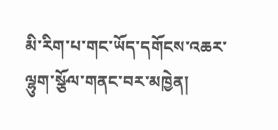མི་རིག་པ་གང་ཡོད་དགོངས་འཆར་ལྷུག་སྩོལ་གནང་བར་མཁྱེན།